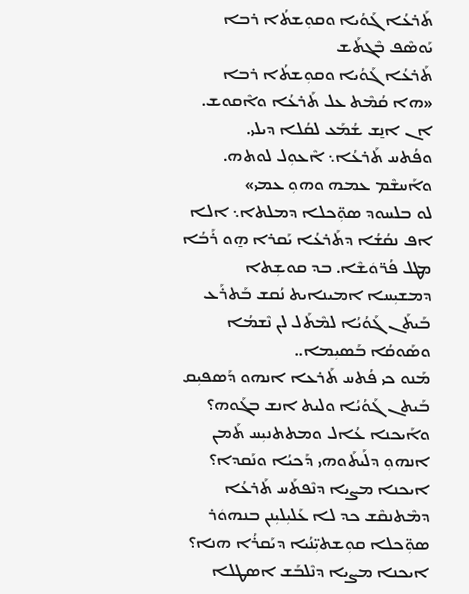ܬܰܪܥܳܐ ܓܰܘܳܝܐ ܘܩܘܼܫܬܳܐ ܪܒܐ
ܝܰܘܣܶܦ ܒܶܓܬܰܫ
ܬܰܪܥܳܐ ܓܰܘܳܝܐ ܘܩܘܼܫܬܳܐ ܪܒܐ
«ܗܐ ܩܳܡܶܬ ܥܠ ܬܰܪܥܳܐ ܘܐܶܩܘܫ. ܐܢ ܐܢ̱ܫ ܫܳܡܰܥ ܠܩܳܠܐ ܕܝܠܝ.
ܘܦܳܬܚ ܬܰܪܥܳܐ܆ ܐܶܥܘܼܠ ܠܘܬܗ. ܘܐܰܚܫܶܡ ܥܡܗ ܘܗܘܼ ܥܡܝ»
ܠܘ ܒܠܚܘܕ ܣܘܼ̈ܟܠܐ ܕܡܠܬܐ܆ ܐܠܐ ܐܦ ܢܩܳܫܳܐ ܕܬܰܪܥܳܐ ܝܰܩܪܐ ܗ̱ܘ ܪܰܒܳܐ ܡܛܠ ܦܳܪ̈ܘܿܫܶܐ. ܒܕ ܩܘܫܼܬܐ ܕܡܫܝܼܚܐ ܐܡܝܢܐܝܬ ܢܳܩܫ ܒܰܬܪܰܥ ܒܰܝܬܰܢ ܓܰܘܳܝܳܐ ܠܡܶܬܰܠ ܠܢ ܢܶܫܡܳܐ ܘܣܰܘܩܳܐ ܒܰܣܝܼܡܐ..
ܡܰܢܘ ܟܝ ܦܳܬܚ ܬܰܪܥܐ ܐܢܗܘ ܕܰܣܦܝܼܩ ܒܰܝܬܢ ܓܰܘܳܝܳܐ ܘܠܝܬ ܐܢܫ ܒܓܰܘܗ؟ ܘܐܰܝܟܢܐ ܥܳܐܠ ܘܡܬܬܢܝܼܚ ܬܰܡܢ ܐܢܗܘܼ ܕܠܰܝܬܰܘܗܝ ܕܰܟܝܳܐ ܘܢܰܩܕܐ؟ ܐܝܟܢܐ ܡܨܝܐ ܕܢܶܦܬܰܚ ܬܰܪܥܳܐ ܕܡܶܬܢܩܶܫ ܟܕ ܠܐ ܥܰܠܝܼܠܝܼܢܢ ܒܢܗܘܿܪ ܣܘܼ̈ܟܠܐ ܩܘܼܫܬܝܼ̈ܢܳܝܐ ܕܝܰܩܪܳܐ ܗܢܐ؟ ܐܝܟܢܐ ܡܨܝܐ ܕܢܶܠܒܰܫ ܐܣܛܠܐ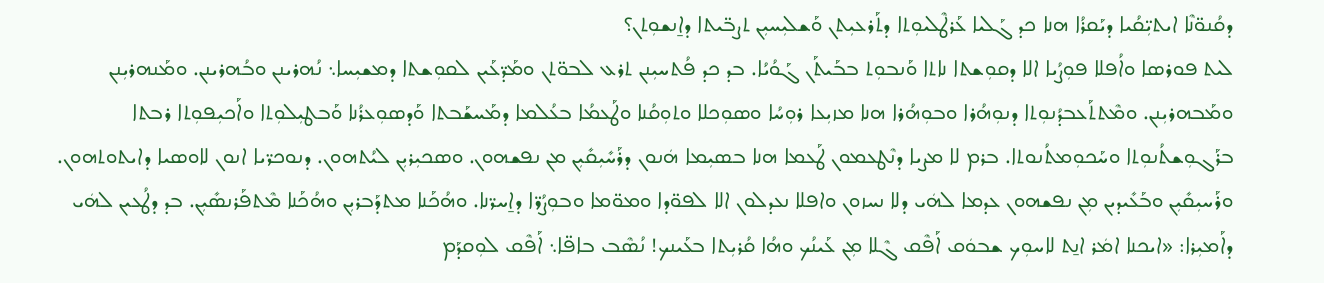ܕܩܳܢܘ̈ܢܶܐ ܐܝܬܝܼ̈ܩܳܝܐ ܕܝܰܩܪܳܐ ܗܢܐ ܟܕ ܓܰܠܝܐ ܥܰܪܛܶܠܝܘܼܬܐ ܕܬܰܪܥܝܼܬܢ ܘܰܫܠܝܼܚܝܼܢ ܬܨܒ̈ܝܬܐ ܕܐ̱ܢܫܘܼܬܢ؟
ܠܝܬ ܦܘܪܣܐ ܘܐܳܦܠܐ ܦܘܼܨܳܝܐ ܐܠܐ ܕܩܘܼܫܬܐ ܢܐܬܐ ܘܰܢܒܘܼܬ ܒܒܰܝܬܰܢ ܓܰܘܳܝܳܐ. ܒܕ ܟܕ ܦܳܬܚܝܼܢܢ ܬܪܥ ܠܒܘ̈ܬܢ ܘܡܰܕ̈ܥܰܝܢ ܠܩܘܼܫܬܐ ܕܡܫܝܼܚܐ܆ ܢܳܗܪܝܢܢ ܘܒܳܗܪܝܢܢ. ܘܡܰܢܗܪܝܼܢܢ ܘܡܰܒܗܪܝܼܢܢ. ܘܡܶܬܬܰܥܒܕܳܢܘܼܬܐ ܕܢܘܼܗܳܪܐ ܘܒܘܼܗܳܪܐ ܗܢܐ ܡܙܝܼܥܐ ܪܘܼܚܳܐ ܘܣܘܼܟܠܐ ܘܬܘܼܩܳܢܐ ܘܛܰܥܡܳܐ ܒܥܳܠܡܐ ܕܡܰܚܫܰܒܬܐ ܘܰܕܣܘܼܥܪܳܢܐ ܘܰܒܛܝܼܠܘܼܬܐ ܘܐܰܟܝܼܦܘܼܬܐ ܪܒܬܐ ܒܪܰܓܘܼܫܬܳܢܘܼܬܐ ܘܚܰܟܘܼܡܬܳܢܘܬܐ. ܒܪܡ ܠܐ ܡܨܝܐ ܕܢܶܛܥܡܘܢ ܛܰܥܡܐ ܗܢܐ ܒܣܝܼܡܐ ܗܿܢܘܢ ܕܪܰܚܺܝܼܩܺܝܼܢ ܡܢ ܢܦܫܗܘܢ. ܘܣܟܝܼܪܝܼܢ ܠܝܳܬܗܘܢ. ܕܢܘܟܪ̈ܝܐ ܐܢܘܢ ܠܐܘܣܝܐ ܕܐܝܬܘܬܗܘܢ. ܘܪܰܚܝܼܩܺܝܼܢ ܘܒܰܥܺܝܕܝܢ ܡܼܢ ܢܦܫܗܘܢ ܥܕܡܐ ܠܗܿܝ ܕܠܐ ܢܚܙܘܢ ܘܐܦܠܐ ܢܥܕܠܘܢ ܐܠܐ ܠܦܘ̈ܕܐ ܘܡܘ̈ܡܐ ܘܒܘܼܨܳܪ̈ܐ ܕܐ̱ܚܪ̈ܢܐ. ܘܗܳܟܰܢܐ ܡܬܕܰܒܪܝܼܢ ܘܗܳܟܰܢܐ ܡܶܬܦܰܪܢܣܺܝܼܢ. ܒܕ ܕܛܳܥܝܢ ܠܗܿܝ ܕܐܰܡܝܼܪܐ: «ܐܝܟܢܐ ܐܡܿܪ ܐܢ̱ܬ ܠܐܚܘܼܟ ܫܒܘܿܩ ܐܰܦܶܩ ܓܶܠܐ ܡܼܢ ܥܰܝܢܳܟ ܘܗܳܐ ܩܳܪܝܼܬܐ ܒܥܰܝܢܟ! ܢܳܣܶܒ ܒܐܦ̈ܐ܆ ܐܰܦܶܩ ܠܘܼܩܕܰܡ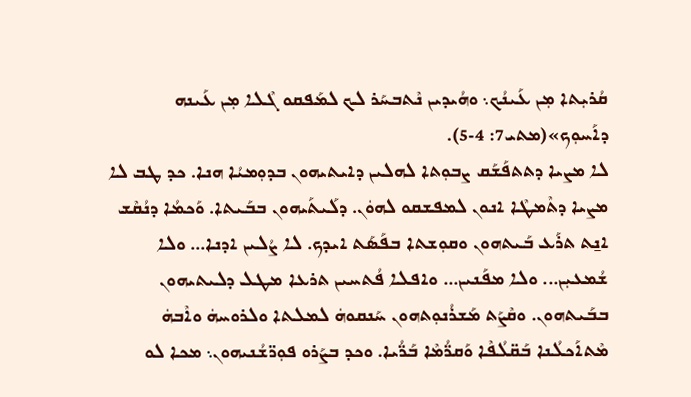ܩܳܪܝܼܬܐ ܡܼܢ ܥܰܝܢܳܟ܆ ܘܗܳܝܕܝܢ ܢܶܬܒܚܰܪ ܠܟ ܠܡܰܦܩܘ ܓܶܠܐ ܡܼܢ ܥܰܝܢܗ ܕܐܰܚܘܼܟ»(ܡܬܝ7: 4-5).
ܠܐ ܡܨܝܐ ܕܬܬܦܰܫܰܩ ܨܒܘܼܬܐ ܠܗܠܝܢ ܕܐܝܬܝܗܘܢ ܒܕܘܼܡܝܳܐ ܗܢܐ. ܟܕ ܛܒ ܠܐ ܡܨܝܐ ܕܬܶܡܛܶܐ ܐܢܘܢ ܠܡܦܫܩܘ ܠܗܘܿܢ. ܕܠܰܝܬܰܝܗܘܢ ܒܒܰܝܬܐ. ܘܰܟܡܳܐ ܕܢܳܩܶܫ ܐܢ̱ܬ ܬܪܰܥ ܒܰܝܬܗܘܢ ܘܩܘܼܫܬܐ ܒܦܰܣܰܬ ܐܝܕܟ. ܠܐ ܨܳܠܝܢ ܐܕܢܐ... ܘܠܐ ܫܳܡܥܝܼܢ... ܘܠܐ ܡܦܰܢܝܢ... ܘܐܦܠܐ ܦܳܬܚܝܢ ܬܪܥܐ ܡܛܠ ܕܠܝܬܝܗܘܢ ܒܒܰܝܬܗܘܢ. ܘܩܶܨܰܬ ܡܰܫܪܳܢܘܼܬܗܘܢ ܚܰܢܩܘܗܿ ܠܡܠܬܐ ܘܠܪܘܚܗܿ ܘܐܶܒܗܿ ܡܶܬܐܰܟܠܳܢܐ ܒܰܩ̈ܠܳܦܶܐ ܘܰܩܪ̈ܳܡܶܐ ܒܰܪ̈ܳܝܐ. ܘܟܕ ܒܨܰܪܘ ܦܘܼܪ̈ܫܳܢܝܗܘܢ܆ ܡܟܐ ܠܘ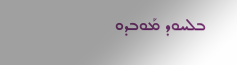ܒܠܚܘܕ ܡܰܘܒܕܘ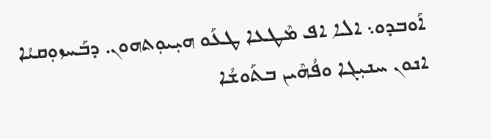ܐܰܘܒܕܘ܆ ܐܠܐ ܐܦ ܡܶܛܥܐ ܛܥܰܘ ܗܝܼܝܘܼܬܗܘܢ. ܕܒܰܚܙܘܼܩܝܳܐ ܐܢܘܢ ܚܢܝܼܓܐ ܘܦܳܗܶܝܢ ܒܬܰܘܫܳܐ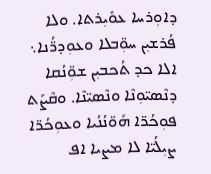ܕܐܘܼܪܚܐ ܥܘܺܝܼܪܬܐ. ܘܠܐ ܦܳܪܫܝܼܢ ܚܘܼ̈ܒܠܐ ܘܥܘܼܕܪ̈ܳܢܐ܆ ܐܠܐ ܟܕ ܬܳܟܒܝܼܢ ܫܘܼ̈ܢܳܩܐ ܕܢܶܣܝ̈ܘܼܢܶܐ ܘܢܶܣܝ̈ܢܶܐ. ܘܩܶܨܰܬ ܦܘܼܟܳܪ̈ܐ ܗܰܘ̈ܢܳܢܳܝܐ ܘܥܘܼܟܳܪ̈ܐ ܨܝܼܠܳܝ̈ܐ ܠܐ ܡܨܝܐ ܐܦ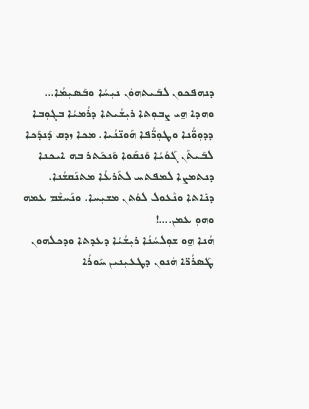ܕܢܗܦܟܘܢ ܠܒܰܝܬܗܘܿܢ ܢܝܼܚܳܐ ܘܒܰܣܝܼܡܳܐ...
ܘܗܕܐ ܗ̱ܝ ܨܒܘܼܬܐ ܪܝܼܫܳܝܬܐ ܕܪܳܡܝܳܐ ܒܓܘܼܒܐ ܕܕܘܼܘ̈ܳܢܐ ܘܛܘܼܪ̈ܳܦܐ ܗܰܘܢ̈ܢܳܝܐ. ܡܟܐ ܙܕܩ ܕܰܢܕܰܟܐ ܠܒܰܝܬܰܢ ܓܰܘܳܝܳܐ ܘܰܢܩܰܘܐ ܘܰܢܟܰܬܪ ܒܗ ܐܝܟܢܐ ܕܢܬܡܨܐ ܠܡܦܬܚ ܠܬܰܪܥܳܐ ܡܬܢܰܩܫܳܢܐ. ܕܢܺܐܬܐ ܘܢܶܥܘܠ ܠܘܳܬܢ ܡܫܝܼܚܐ. ܘܢܰܚܫܶܡ ܥܡܗ ܘܗܘܼ ܥܡܢ....!
ܗܳܢܐ ܗ̱ܘ ܫܘܼܠܚܳܢܳܐ ܪܝܼܫܳܝܳܐ ܕܥܕܬܐ ܘܕܟܠܗܘܢ ܛܰܣܪܳܪ̈ܐ ܗܿܢܘܢ ܕܛܥܝܼܢܝܢ ܚܰܘܪܳܐ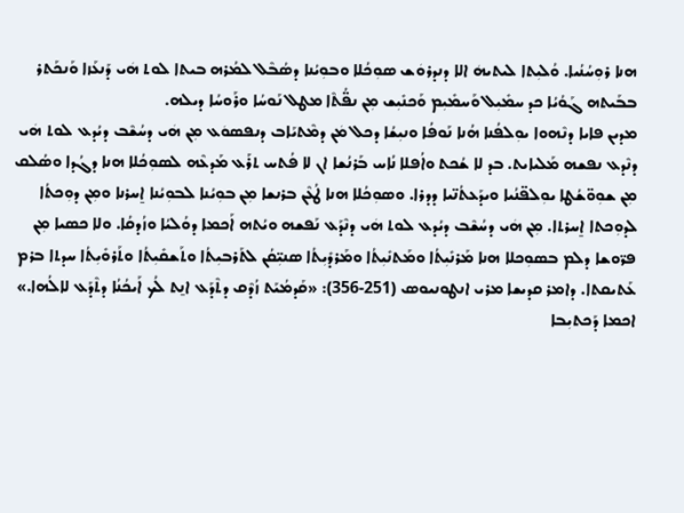ܗܢܐ ܪܘܼܚܳܢܳܝܐ. ܘܳܠܝܼܬܐ ܠܝܬܝܗܿ ܐܠܐ ܕܢܕܪܘܿܫ ܣܘܼܟܳܠܐ ܘܒܘܼܝܳܢܐ ܕܣܳܒܶܠ ܠܡܳܪܗ ܒܝܬܐ ܠܘܬ ܗܿܝ ܕܰܢܥܰܙܐ ܘܰܢܟܰܬܪ ܒܒܰܝܬܗ ܓܰܘܳܝܳܐ ܟܕ ܚܡܺܝܼܠ ܘܰܚܡܺܝܼܡ ܘܰܟܢܺܝܼܫ ܡܼܢ ܢܦ̈ܳܬܶܐ ܡܛܠ ܢܰܘܚܳܐ ܘܪܰܘܚܳܐ ܕܝܠܗ.
ܡܕܝܢ ܦܐܝܐ ܕܢܶܗܘܐ ܝܘܼܠܦܳܢܐ ܗܳܢܐ ܢܰܘܦܳܐ ܘܢܝܼܫܳܐ ܕܟܠ ܡܿܢ ܕܡܶܬܝܰܐܒ ܕܢܦܣܘܿܥ ܡܼܢ ܗܿܝ ܕܚܳܫܶܒ ܕܝܳܕܥ ܠܘܬ ܗܿܝ ܕܢܶܕܥ ܢܦܫܗ ܡܰܠܝܐܝܬ. ܒܕ ܠܐ ܫܳܟܬ ܘܐܳܦܠܐ ܢܳܐܚ ܒܰܪܢܳܫܐ ܐܢ ܠܐ ܦܳܬܚ ܬܪܰܥ ܡܰܕܥܶܗ ܠܣܘܼܟܳܠܐ ܗܢܐ ܕܓܳܕܐ ܘܣܳܠܩ ܡܼܢ ܫܘܼܘ̈ܫܳܛܐ ܝܘܼܠܦ̈ܢܳܝܐ ܘܝܕܰܥܬܳܢ̈ܝܐ ܕܕܪܐ. ܘܣܘܼܟܳܠܐ ܗܢܐ ܛܳܥܶܢ ܒܪܢܫܐ ܡܼܢ ܒܘܼܝܳܢܐ ܠܒܘܼܝܳܢܐ ܐ̱ܚܪܢܐ ܘܡܼܢ ܕܘܼܟܬܳܐ ܠܕܘܼܟܬܐ ܐ̱ܚܪܬܐ. ܡܼܢ ܗܿܝ ܕܚܳܫܶܒ ܕܝܳܕܥ ܠܘܬ ܗܿܝ ܕܢܶܕܰܥ ܢܰܦܫܗ ܘܝܳܬܗ ܐܰܟܡܐ ܕܘܳܠܝܳܐ ܘܙܳܕܩܳܐ. ܘܠܐ ܟܣܝܐ ܡܼܢ ܦܪ̈ܘܫܐ ܕܠܡ ܒܣܘܼܟܠܐ ܗܢܐ ܡܰܪܢܺܝܼܬܳܐ ܘܡܰܬܢܺܝܼܬܳܐ ܘܡܰܪܕܺܝܼܬܳܐ ܣܢܝܼ̈ܩܳܢ ܠܬܰܪܒܝܼܬܳܐ ܘܬܰܫܩܺܝܼܬܳܐ ܘܬܰܪܘܺܝܼܬܳܐ ܚܕܬܐ ܒܪܡ ܥܰܬܝܩܬܐ. ܕܐܡܪ ܩܕܝܫܐ ܡܪܝ ܐܢܛܘܢܝܘܣ (251-356): «ܩܰܕܡܳܝܰܬ ܙܳܕܶܩ ܕܬܶܕܰܥ ܐܢ̱ܬ ܠܳܟ ܐܰܝܟܳܢܳܐ ܕܬܶܕܰܥ ܠܐܠܳܗܐ.»
ܐܟܡܐ ܕܰܟܬܝܼܒܐ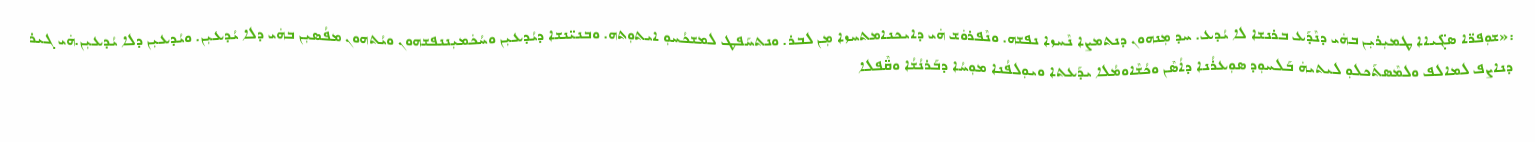:«ܫܘܼܦܪ̈ܐ ܣܓ̈ܝܐܐ ܛܡܝܼܪܝܼܢ ܒܗܿܝ ܕܢܶܕܰܥ ܒܪܢܫܐ ܠܐ ܝܳܕܥ. ܚܕ ܡܼܢܗܘܢ ܕܢܬܡܨܐ ܢܶܚܙܐ ܢܦܫܗ. ܘܢܶܦܪܘܿܫ ܗܿܝ ܕܐܝܟܢܐܡܬܚܙܐ ܡܼܢ ܠܒܪ. ܘܢܬܚܰܦܛ ܠܡܫܟܳܚܘܼ ܐܝܬܘܼܬܗ. ܘܒܢܝ̈ܢܫܐ ܕܝܳܕܥܝܼܢ ܘܚܳܟܿܡܝܼܢܢܦܫܗܘܢ ܘܝܳܬܗܘܢ ܡܦܳܣܝܼܢ ܒܗܿܝ ܕܠܐ ܝܳܕܥܝܼܢ. ܘܝܳܕܥܝܼܢ ܕܠܐ ܝܳܕܥܝܼܢ.ܗܿܝ ܓܝܪ ܕܢܐܨܦ ܠܡܐܠܦ ܘܠܡܶܣܬܰܟܠܘܼ ܠܝܬܝܗܿ ܒܰܠܚܘܼܕ ܣܘܼܥܪܳܢܐ ܕܐܳܣܶܢ ܘܟܳܫܶܐܘܡܳܠܐ ܝܕܰܥܬܐ ܘܝܘܼܠܦܳܢܐ ܡܘܼܚܳܐ ܕܒܰܪܢܳܫܳܐ ܘܩ̈ܶܦܠܐ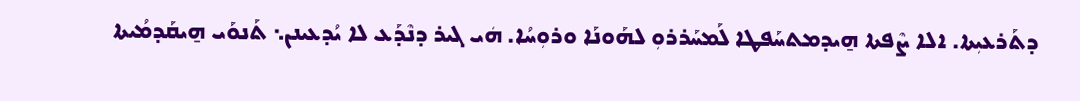ܕܬܰܪܥܝܼܬܐ. ܐܠܐ ܨܶܦܬܐ ܗ̱ܝܕܡܬܚܰܦܛܐ ܠܰܡܚܰܪܪܘܼ ܠܗܰܘܢܰܐ ܘܪܘܼܚܳܐ. ܗܿܝ ܓܝܪ ܕܢܶܕܰܥ ܠܐ ܝܳܕܥܝܢܢ܆ ܬܰܢܘܰܝ ܗ̱ܝܩܰܕܡܳܝܬܐ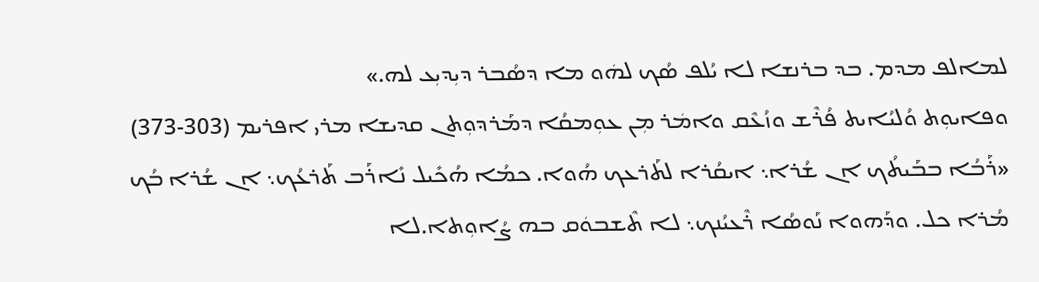ܠܡܐܠܦ ܡܕܡ. ܒܕ ܒܪܢܫܐ ܠܐ ܝܳܠܦ ܣܳܟ ܠܗܿܘ ܡܐ ܕܣܳܒܪ ܕܝܼܕܝܼܥ ܠܗ.»
ܘܦܐܝܘܼܬ ܘܳܠܝܳܐܝܬ ܦܳܪܶܫ ܘܙܳܥܶܩ ܘܐܡܿܪ ܡܼܢ ܥܘܼܡܩܳܐ ܕܡܰܪܕܘܼܬܢ ܩܕܝܫܐ ܡܪܝ ܐܦܪܝܡ (303-373) «ܪܰܒܳܐ ܒܒܰܝܬܳܟ ܐܢ ܫܳܪܐ܆ ܐܝܩܳܪܐ ܠܬܰܪܥܟ ܗܳܘܐ. ܟܡܳܐ ܗܳܟܺܝܠ ܢܺܐܪܰܒ ܬܰܪܥܳܟ܆ ܐܢ ܫܳܪܐ ܒܳܟ ܡܳܪܐ ܟܠ. ܘܕܰܗܘܐ ܢܰܘܣܳܐ ܪܶܥܝܳܢܟ܆ ܠܐ ܬܶܫܒܘܿܩ ܒܗ ܨܳܐܘܼܬܐ.ܠܐ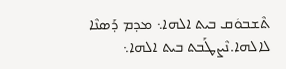ܬܶܫܒܘܿܩ ܒܝܬ ܐܠܗܐ܆ ܡܕܡ ܕܰܣܢܶܐ ܠܐܠܗܐ.ܢܶܨܛܰܒܬ ܒܝܬ ܐܠܗܐ܆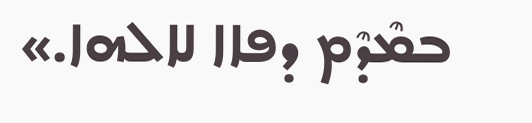ܒܡܶܕܶܡ ܕܦܐܐ ܠܐܠܗܐ.»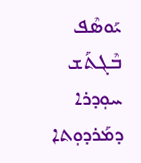ܝܰܘܣܶܦ ܒܶܓܬܰܫ
ܚܘܼܕܪܐ ܕܡܰܪܕܘܼܬܐ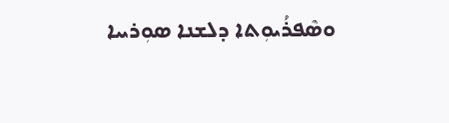ܘܣܶܦܪܳܝܘܼܬܐ ܕܠܫܢܐ ܣܘܼܪܝܝܐ